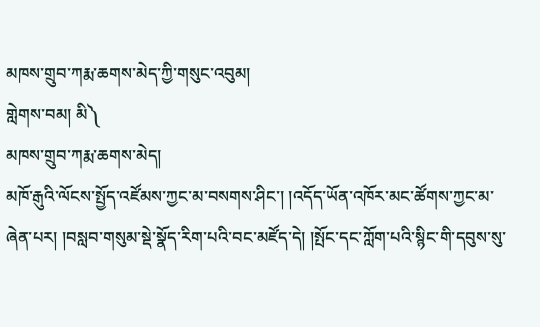མཁས་གྲུབ་ཀརྨ་ཆགས་མེད་ཀྱི་གསུང་འབུམ།
གླེགས་བམ། མི༽
མཁས་གྲུབ་ཀརྨ་ཆགས་མེད།
མཁོ་རྒུའི་ལོངས་སྤྱོད་འཛོམས་ཀྱང་མ་བསགས་ཤིང་། །འདོད་ཡོན་འཁོར་མང་ཚོགས་ཀྱང་མ་ཞེན་པར། །བསླབ་གསུམ་སྡེ་སྣོད་རིག་པའི་བང་མཛོད་དེ། །སྤོང་དང་ཀློག་པའི་སྙིང་གི་དབུས་སུ་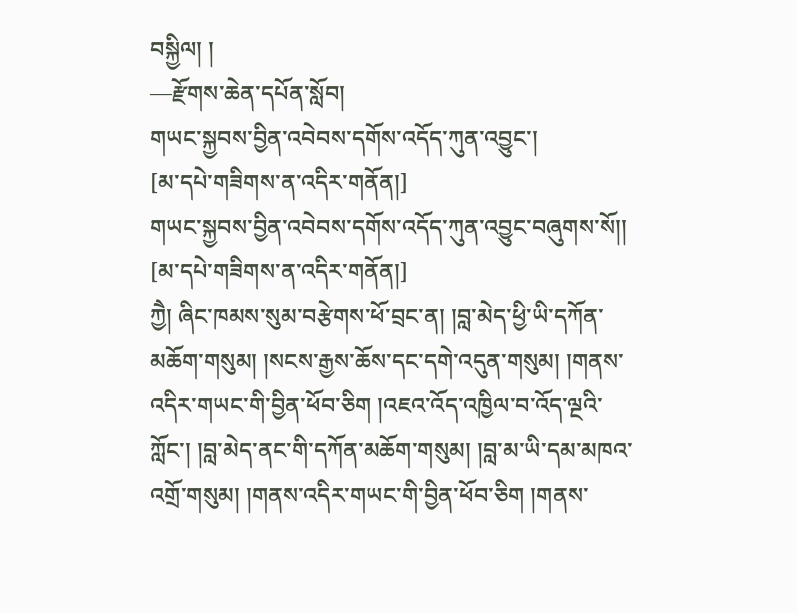བསྐྱིལ། །
—རྫོགས་ཆེན་དཔོན་སློབ།
གཡང་སྐྱབས་བྱིན་འབེབས་དགོས་འདོད་ཀུན་འབྱུང་།
[མ་དཔེ་གཟིགས་ན་འདིར་གནོན།]
གཡང་སྐྱབས་བྱིན་འབེབས་དགོས་འདོད་ཀུན་འབྱུང་བཞུགས་སོ།།
[མ་དཔེ་གཟིགས་ན་འདིར་གནོན།]
ཀྱཻ། ཞིང་ཁམས་སུམ་བརྩེགས་ཕོ་བྲང་ན། །བླ་མེད་ཕྱི་ཡི་དཀོན་མཆོག་གསུམ། །སངས་རྒྱས་ཆོས་དང་དགེ་འདུན་གསུམ། །གནས་འདིར་གཡང་གི་བྱིན་ཕོབ་ཅིག །འཇའ་འོད་འཁྱིལ་བ་འོད་ལྔའི་ཀློང་། །བླ་མེད་ནང་གི་དཀོན་མཆོག་གསུམ། །བླ་མ་ཡི་དམ་མཁའ་འགྲོ་གསུམ། །གནས་འདིར་གཡང་གི་བྱིན་ཕོབ་ཅིག །གནས་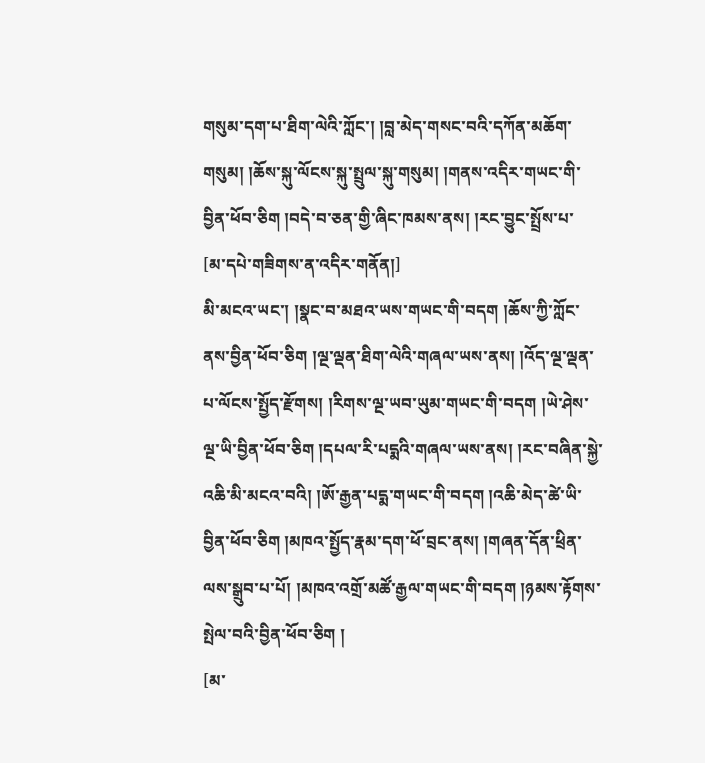གསུམ་དག་པ་ཐིག་ལེའི་ཀློང་། །བླ་མེད་གསང་བའི་དཀོན་མཆོག་གསུམ། །ཆོས་སྐུ་ལོངས་སྐུ་སྤྲུལ་སྐུ་གསུམ། །གནས་འདིར་གཡང་གི་བྱིན་ཕོབ་ཅིག །བདེ་བ་ཅན་གྱི་ཞིང་ཁམས་ནས། །རང་བྱུང་སྤྲོས་པ་
[མ་དཔེ་གཟིགས་ན་འདིར་གནོན།]
མི་མངའ་ཡང་། །སྣང་བ་མཐའ་ཡས་གཡང་གི་བདག །ཆོས་ཀྱི་ཀློང་ནས་བྱིན་ཕོབ་ཅིག །ལྔ་ལྡན་ཐིག་ལེའི་གཞལ་ཡས་ནས། །འོད་ལྔ་ལྡན་པ་ལོངས་སྤྱོད་རྫོགས། །རིགས་ལྔ་ཡབ་ཡུམ་གཡང་གི་བདག །ཡེ་ཤེས་ལྔ་ཡི་བྱིན་ཕོབ་ཅིག །དཔལ་རི་པདྨའི་གཞལ་ཡས་ནས། །རང་བཞིན་སྐྱེ་འཆི་མི་མངའ་བའི། །ཨོ་རྒྱན་པདྨ་གཡང་གི་བདག །འཆི་མེད་ཚེ་ཡི་བྱིན་ཕོབ་ཅིག །མཁའ་སྤྱོད་རྣམ་དག་ཕོ་བྲང་ནས། །གཞན་དོན་ཕྲིན་ལས་སྒྲུབ་པ་པོ། །མཁའ་འགྲོ་མཚོ་རྒྱལ་གཡང་གི་བདག །ཉམས་རྟོགས་སྤེལ་བའི་བྱིན་ཕོབ་ཅིག །
[མ་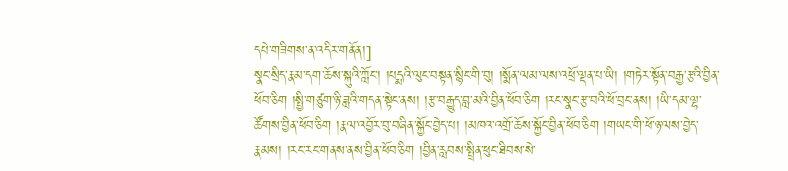དཔེ་གཟིགས་ན་འདིར་གནོན།]
སྣང་སྲིད་རྣམ་དག་ཆོས་སྐུའི་ཀློང་། །པདྨའི་ལུང་བསྟན་སྙིང་གི་བུ། །སྨོན་ལམ་ལས་འཕྲོ་ལྡན་པ་ཡི། །གཏེར་སྟོན་བརྒྱ་རྩའི་བྱིན་ཕོབ་ཅིག །སྤྱི་གཙུག་ཉི་ཟླའི་གདན་སྟེང་ནས། །རྩ་བརྒྱུད་བླ་མའི་བྱིན་ཕོབ་ཅིག །རང་སྣང་རྩ་བའི་ཕོ་བྲང་ནས། །ཡི་དམ་ལྷ་ཚོགས་བྱིན་ཕོབ་ཅིག །རྣལ་འབྱོར་བུ་བཞིན་སྐྱོང་བྱེད་པ། །མཁའ་འགྲོ་ཆོས་སྐྱོང་བྱིན་ཕོབ་ཅིག །གཡང་གི་ཕོ་ཉ་ལས་བྱེད་རྣམས། །རང་རང་གནས་ནས་བྱིན་ཕོབ་ཅིག །བྱིན་རླབས་སྤྲིན་ཕུང་ཐིབས་སེ་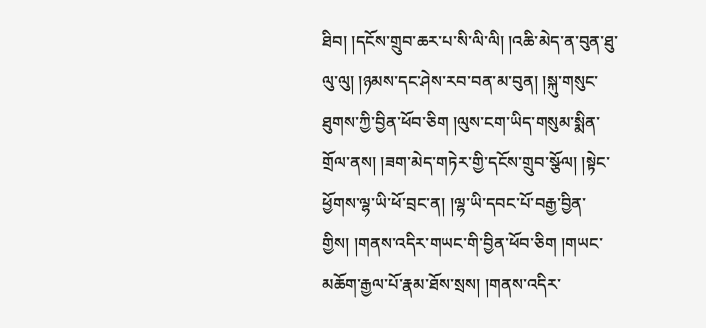ཐིབ། །དངོས་གྲུབ་ཆར་པ་སི་ལི་ལི། །འཆི་མེད་ན་བུན་ཐུ་ལུ་ལུ། །ཉམས་དང་ཤེས་རབ་བན་མ་བུན། །སྐུ་གསུང་ཐུགས་ཀྱི་བྱིན་ཕོབ་ཅིག །ལུས་ངག་ཡིད་གསུམ་སྨིན་གྲོལ་ནས། །ཟག་མེད་གཏེར་གྱི་དངོས་གྲུབ་སྩོལ། །སྟེང་ཕྱོགས་ལྷ་ཡི་ཕོ་བྲང་ན། །ལྷ་ཡི་དབང་པོ་བརྒྱ་བྱིན་གྱིས། །གནས་འདིར་གཡང་གི་བྱིན་ཕོབ་ཅིག །གཡང་མཆོག་རྒྱལ་པོ་རྣམ་ཐོས་སྲས། །གནས་འདིར་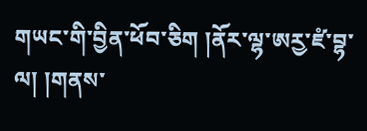གཡང་གི་བྱིན་ཕོབ་ཅིག །ནོར་ལྷ་ཨརྱ་ཛཾ་བྷ་ལ། །གནས་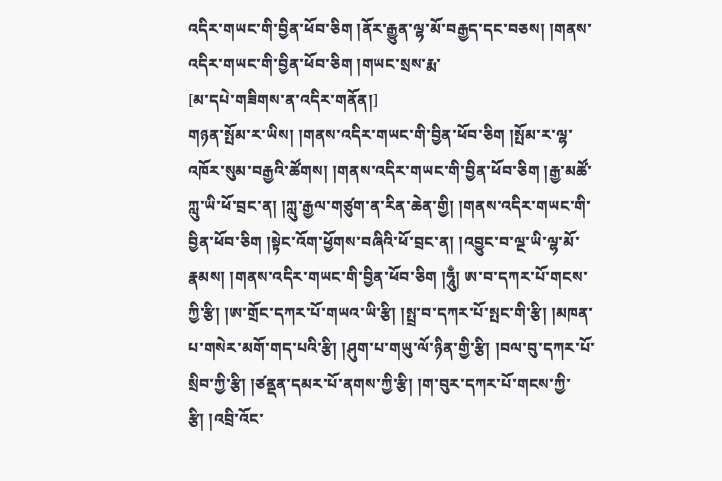འདིར་གཡང་གི་བྱིན་ཕོབ་ཅིག །ནོར་རྒྱུན་ལྷ་མོ་བརྒྱད་དང་བཅས། །གནས་འདིར་གཡང་གི་བྱིན་ཕོབ་ཅིག །གཡང་སྲས་རྨ་
[མ་དཔེ་གཟིགས་ན་འདིར་གནོན།]
གཉན་སྤོམ་ར་ཡིས། །གནས་འདིར་གཡང་གི་བྱིན་ཕོབ་ཅིག །སྤོམ་ར་ལྷ་འཁོར་སུམ་བརྒྱའི་ཚོགས། །གནས་འདིར་གཡང་གི་བྱིན་ཕོབ་ཅིག །རྒྱ་མཚོ་ཀླུ་ཡི་ཕོ་བྲང་ན། །ཀླུ་རྒྱལ་གཙུག་ན་རིན་ཆེན་གྱི། །གནས་འདིར་གཡང་གི་བྱིན་ཕོབ་ཅིག །སྟེང་འོག་ཕྱོགས་བཞིའི་ཕོ་བྲང་ན། །འབྱུང་བ་ལྔ་ཡི་ལྷ་མོ་རྣམས། །གནས་འདིར་གཡང་གི་བྱིན་ཕོབ་ཅིག །ཧཱུྃ། ཨ་བ་དཀར་པོ་གངས་ཀྱི་རྩི། །ཨ་གྲོང་དཀར་པོ་གཡའ་ཡི་རྩི། །སྤྲ་བ་དཀར་པོ་སྤང་གི་རྩི། །མཁན་པ་གསེར་མགོ་གད་པའི་རྩི། །ཤུག་པ་གཡུ་ལོ་ཉིན་གྱི་རྩི། །བལ་བུ་དཀར་པོ་སྲིབ་ཀྱི་རྩི། །ཙནྡན་དམར་པོ་ནགས་ཀྱི་རྩི། །ག་བུར་དཀར་པོ་གངས་ཀྱི་རྩི། །འབྲི་འོང་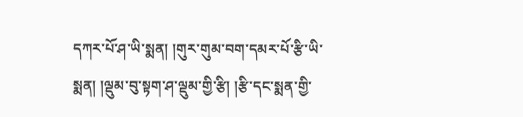དཀར་པོ་ཤ་ཡི་སྨན། །གུར་གུམ་བག་དམར་པོ་རྩི་ཡི་སྨན། །ལྡུམ་བུ་སྟག་ཤ་ལྡུམ་གྱི་རྩི། །རྩི་དང་སྨན་གྱི་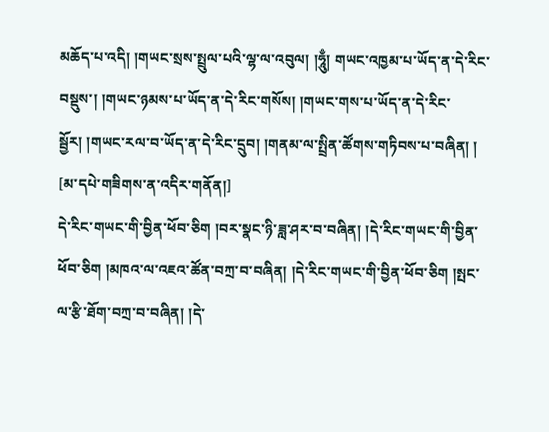མཆོད་པ་འདི། །གཡང་སྲས་སྤྲུལ་པའི་ལྷ་ལ་འབུལ། །ཧཱུྃ། གཡང་འཁྱམ་པ་ཡོད་ན་དེ་རིང་བསྡུས་། །གཡང་ཉམས་པ་ཡོད་ན་དེ་རིང་གསོས། །གཡང་གས་པ་ཡོད་ན་དེ་རིང་སྦྱོར། །གཡང་རལ་བ་ཡོད་ན་དེ་རིང་དྲུབ། །གནམ་ལ་སྤྲིན་ཚོགས་གཏིབས་པ་བཞིན། །
[མ་དཔེ་གཟིགས་ན་འདིར་གནོན།]
དེ་རིང་གཡང་གི་བྱིན་ཕོབ་ཅིག །བར་སྣང་ཉི་ཟླ་ཤར་བ་བཞིན། །དེ་རིང་གཡང་གི་བྱིན་ཕོབ་ཅིག །མཁའ་ལ་འཇའ་ཚོན་བཀྲ་བ་བཞིན། །དེ་རིང་གཡང་གི་བྱིན་ཕོབ་ཅིག །སྤང་ལ་རྩི་ཐོག་བཀྲ་བ་བཞིན། །དེ་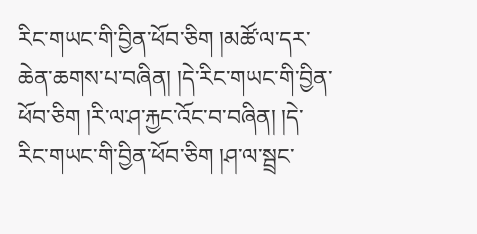རིང་གཡང་གི་བྱིན་ཕོབ་ཅིག །མཚོ་ལ་དར་ཆེན་ཆགས་པ་བཞིན། །དེ་རིང་གཡང་གི་བྱིན་ཕོབ་ཅིག །རི་ལ་ཤ་རྐྱང་འོང་བ་བཞིན། །དེ་རིང་གཡང་གི་བྱིན་ཕོབ་ཅིག །ཤ་ལ་སྦྲང་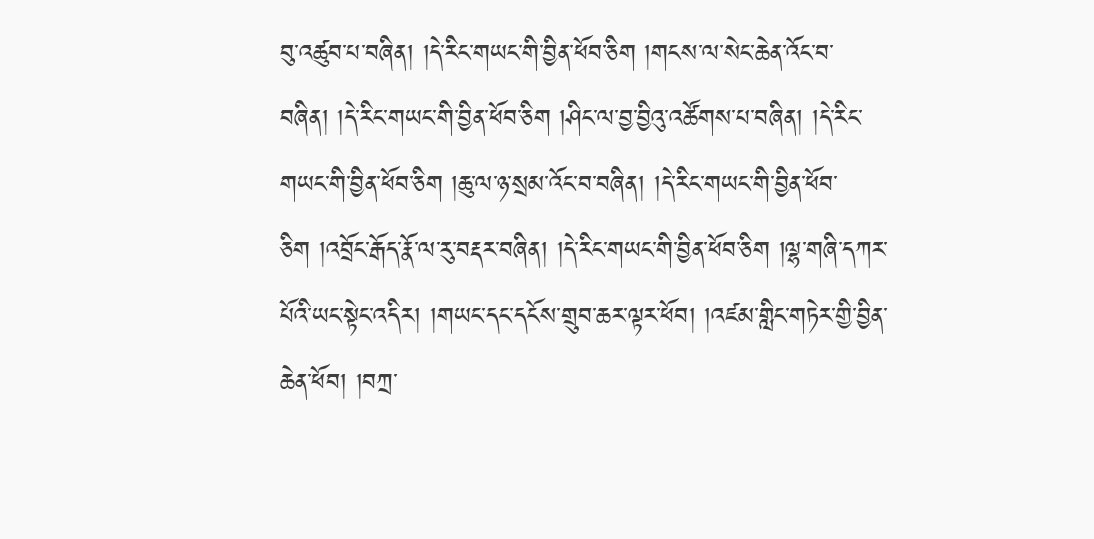བུ་འཚུབ་པ་བཞིན། །དེ་རིང་གཡང་གི་བྱིན་ཕོབ་ཅིག །གངས་ལ་སེང་ཆེན་འོང་བ་བཞིན། །དེ་རིང་གཡང་གི་བྱིན་ཕོབ་ཅིག །ཤིང་ལ་བྱ་བྱིའུ་འཚོགས་པ་བཞིན། །དེ་རིང་གཡང་གི་བྱིན་ཕོབ་ཅིག །ཆུ་ལ་ཉ་སྲམ་འོང་བ་བཞིན། །དེ་རིང་གཡང་གི་བྱིན་ཕོབ་ཅིག །འབྲོང་རྒོད་རྣོ་ལ་རུ་བརྡར་བཞིན། །དེ་རིང་གཡང་གི་བྱིན་ཕོབ་ཅིག །ལྷ་གཞི་དཀར་པོའི་ཡང་སྟེང་འདིར། །གཡང་དང་དངོས་གྲུབ་ཆར་ལྟར་ཕོབ། །འཛམ་གླིང་གཏེར་གྱི་བྱིན་ཆེན་ཕོབ། །བཀྲ་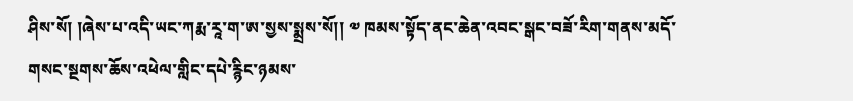ཤིས་སོ། །ཞེས་པ་འདི་ཡང་ཀརྨ་རཱ་ག་ཨ་སྱས་སྨྲས་སོ།། ༧ ཁམས་སྟོད་ནང་ཆེན་འབང་སྒང་བཟོ་རིག་གནས་མདོ་གསང་སྔགས་ཆོས་འཕེལ་གླིང་དཔེ་རྙིང་ཉམས་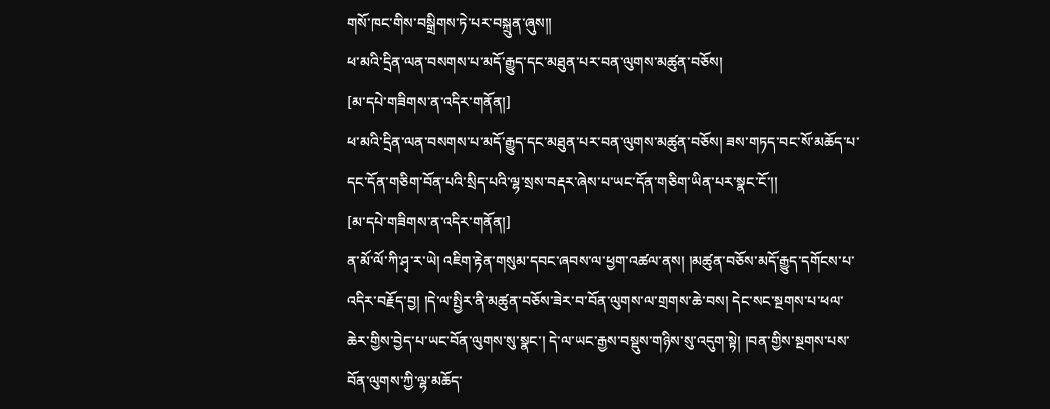གསོ་ཁང་གིས་བསྒྲིགས་ཏེ་པར་བསྐྲུན་ཞུས།།
ཕ་མའི་དྲིན་ལན་བསགས་པ་མདོ་རྒྱུད་དང་མཐུན་པར་བན་ལུགས་མཚུན་བཅོས།
[མ་དཔེ་གཟིགས་ན་འདིར་གནོན།]
ཕ་མའི་དྲིན་ལན་བསགས་པ་མདོ་རྒྱུད་དང་མཐུན་པར་བན་ལུགས་མཚུན་བཅོས། ཟས་གཏད་བང་སོ་མཆོད་པ་དང་དོན་གཅིག་བོན་པའི་སྲིད་པའི་ལྷ་སྲས་བརྡར་ཞེས་པ་ཡང་དོན་གཅིག་ཡིན་པར་སྣང་ངོ་།།
[མ་དཔེ་གཟིགས་ན་འདིར་གནོན།]
ན་མོ་ལོ་ཀི་ཤྭ་ར་ཡེ། འཇིག་རྟེན་གསུམ་དབང་ཞབས་ལ་ཕྱག་འཚལ་ནས། །མཚུན་བཅོས་མདོ་རྒྱུད་དགོངས་པ་འདིར་བརྗོད་བྱ། །དེ་ལ་སྤྱིར་ནི་མཚུན་བཅོས་ཟེར་བ་བོན་ལུགས་ལ་གྲགས་ཆེ་བས། དེང་སང་སྔགས་པ་ཕལ་ཆེར་གྱིས་བྱེད་པ་ཡང་བོན་ལུགས་སུ་སྣང་། དེ་ལ་ཡང་རྒྱས་བསྡུས་གཉིས་སུ་འདུག་སྟེ། །བན་གྱིས་སྔགས་པས་བོན་ལུགས་ཀྱི་ལྷ་མཆོད་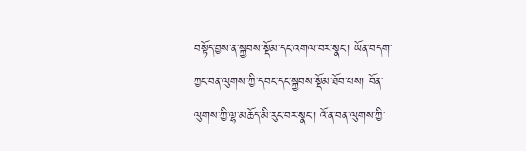བསྟོད་བྱས་ན་སྐྱབས་སྡོམ་དང་འགལ་བར་སྣང་། ཡོན་བདག་ཀྱང་བན་ལུགས་ཀྱི་དབང་དང་སྐྱབས་སྡོམ་ཐོབ་པས། བོན་ལུགས་ཀྱི་ལྷ་མཆོད་མི་རུང་བར་སྣང་། འོ་ན་བན་ལུགས་ཀྱི་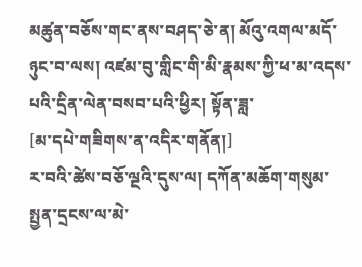མཚུན་བཅོས་གང་ནས་བཤད་ཅེ་ན། མོའུ་འགལ་མདོ་ཉུང་བ་ལས། འཛམ་བུ་གླིང་གི་མི་རྣམས་ཀྱི་ཕ་མ་འདས་པའི་དྲིན་ལེན་བསབ་པའི་ཕྱིར། སྟོན་ཟླ་
[མ་དཔེ་གཟིགས་ན་འདིར་གནོན།]
ར་བའི་ཚེས་བཅོ་ལྔའི་དུས་ལ། དཀོན་མཆོག་གསུམ་སྤྱན་དྲངས་ལ་མེ་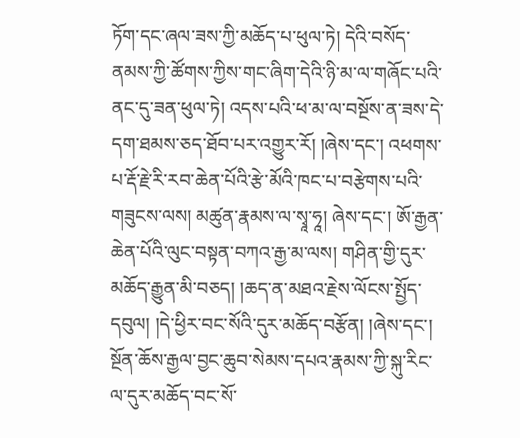ཏོག་དང་ཞལ་ཟས་ཀྱི་མཆོད་པ་ཕུལ་ཏེ། དེའི་བསོད་ནམས་ཀྱི་ཚོགས་ཀྱིས་གང་ཞིག་དེའི་ཉི་མ་ལ་གཞོང་པའི་ནང་དུ་ཟན་ཕུལ་ཏེ། འདས་པའི་ཕ་མ་ལ་བསྔོས་ན་ཟས་དེ་དག་ཐམས་ཅད་ཐོབ་པར་འགྱུར་རོ། །ཞེས་དང་། འཕགས་པ་རྡོ་རྗེ་རི་རབ་ཆེན་པོའི་རྩེ་མོའི་ཁང་པ་བརྩེགས་པའི་གཟུངས་ལས། མཚུན་རྣམས་ལ་སྭཱ་ཧཱ། ཞེས་དང་། ཨོ་རྒྱན་ཆེན་པོའི་ལུང་བསྟན་བཀའ་རྒྱ་མ་ལས། གཤིན་གྱི་དུར་མཆོད་རྒྱུན་མི་བཅད། །ཆད་ན་མཐའ་རྗེས་ལོངས་སྤྱོད་དབུལ། །དེ་ཕྱིར་བང་སོའི་དུར་མཆོད་བརྩོན། །ཞེས་དང་། སྔོན་ཆོས་རྒྱལ་བྱང་ཆུབ་སེམས་དཔའ་རྣམས་ཀྱི་སྐུ་རིང་ལ་དུར་མཆོད་བང་སོ་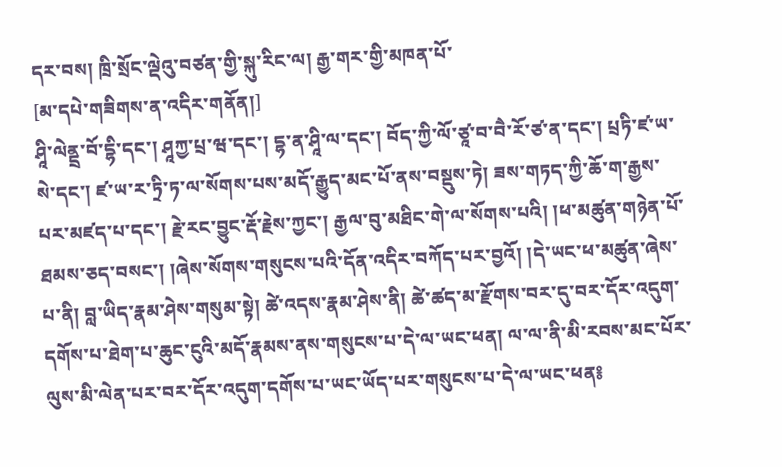དར་བས། ཁྲི་སྲོང་ལྡེའུ་བཙན་གྱི་སྐུ་རིང་ལ། རྒྱ་གར་གྱི་མཁན་པོ་
[མ་དཔེ་གཟིགས་ན་འདིར་གནོན།]
ཤཱི་ལེནྡྲ་བོ་དྷི་དང་། ཤཱཀྱ་པྲ་ཝ་དང་། དྷ་ན་ཤཱི་ལ་དང་། བོད་ཀྱི་ལོ་ཙཱ་བ་བཻ་རོ་ཙ་ན་དང་། པྲཏི་ཛ་ཡ་སེ་དང་། ཛ་ཡ་ར་ཏྲི་ཏ་ལ་སོགས་པས་མདོ་རྒྱུད་མང་པོ་ནས་བསྡུས་ཏེ། ཟས་གཏད་ཀྱི་ཆོ་ག་རྒྱས་པར་མཛད་པ་དང་། རྗེ་རང་བྱུང་རྡོ་རྗེས་ཀྱང་། རྒྱལ་བུ་མཐིང་གེ་ལ་སོགས་པའི། །ཕ་མཚུན་གཉེན་པོ་ཐམས་ཅད་བསང་། །ཞེས་སོགས་གསུངས་པའི་དོན་འདིར་བཀོད་པར་བྱའོ། །དེ་ཡང་ཕ་མཚུན་ཞེས་པ་ནི། བླ་ཡིད་རྣམ་ཤེས་གསུམ་སྟེ། ཚེ་འདས་རྣམ་ཤེས་ནི། ཚེ་ཚད་མ་རྫོགས་བར་དུ་བར་དོར་འདུག་དགོས་པ་ཐེག་པ་ཆུང་ངུའི་མདོ་རྣམས་ནས་གསུངས་པ་དེ་ལ་ཡང་ཕན། ལ་ལ་ནི་མི་རབས་མང་པོར་ལུས་མི་ལེན་པར་བར་དོར་འདུག་དགོས་པ་ཡང་ཡོད་པར་གསུངས་པ་དེ་ལ་ཡང་ཕན༔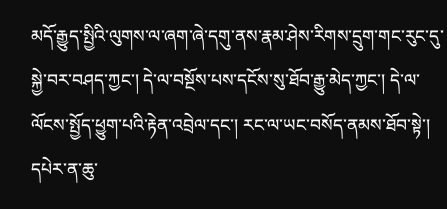མདོ་རྒྱུད་སྤྱིའི་ལུགས་ལ་ཞག་ཞེ་དགུ་ནས་རྣམ་ཤེས་རིགས་དྲུག་གང་རུང་དུ་སྐྱེ་བར་བཤད་ཀྱང་། དེ་ལ་བསྔོས་པས་དངོས་སུ་ཐོབ་རྒྱུ་མེད་ཀྱང་། དེ་ལ་ལོངས་སྤྱོད་ཕྱུག་པའི་རྟེན་འབྲེལ་དང་། རང་ལ་ཡང་བསོད་ནམས་ཐོབ་སྟེ་། དཔེར་ན་ཆུ་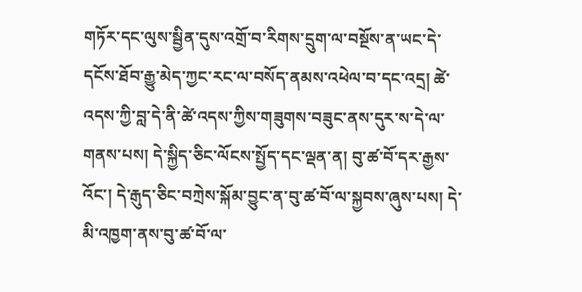གཏོར་དང་ལུས་སྦྱིན་དུས་འགྲོ་བ་རིགས་དྲུག་ལ་བསྔོས་ན་ཡང་དེ་དངོས་ཐོབ་རྒྱུ་མེད་ཀྱང་རང་ལ་བསོད་ནམས་འཕེལ་བ་དང་འདྲ། ཚེ་འདས་ཀྱི་བླ་དེ་ནི་ཚེ་འདས་ཀྱིས་གཟུགས་བཟུང་ནས་དུར་ས་དེ་ལ་གནས་པས། དེ་སྐྱིད་ཅིང་ལོངས་སྤྱོད་དང་ལྡན་ན། བུ་ཚ་བོ་དར་རྒྱས་འོང་། དེ་རྒུད་ཅིང་བཀྲེས་སྐོམ་བྱུང་ན་བུ་ཚ་བོ་ལ་སྐྱབས་ཞུས་པས། དེ་མི་འཁྱག་ནས་བུ་ཚ་བོ་ལ་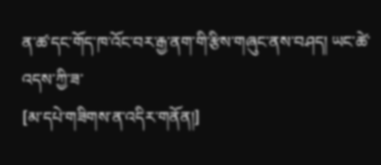ན་ཚ་དང་གོད་ཁ་འོང་བར་རྒྱ་ནག་གི་རྩིས་གཞུང་ནས་བཤད། ཡང་ཚེ་འདས་ཀྱི་ཟ་
[མ་དཔེ་གཟིགས་ན་འདིར་གནོན།]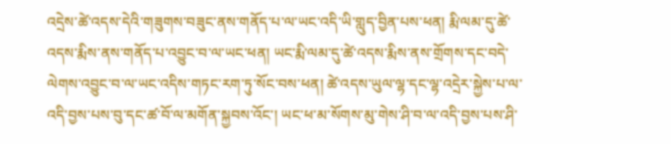འདྲེས་ཚེ་འདས་དེའི་གཟུགས་བཟུང་ནས་གནོད་པ་ལ་ཡང་འདི་ཡི་གླུད་བྱིན་པས་ཕན། རྨི་ལམ་དུ་ཚེ་འདས་རྨིས་ནས་གནོད་པ་འབྱུང་བ་ལ་ཡང་ཕན། ཡང་རྨི་ལམ་དུ་ཚེ་འདས་རྨིས་ནས་གྲོགས་དང་བདེ་ལེགས་འབྱུང་བ་ལ་ཡང་འདིས་གཏང་རག་ཏུ་སོང་བས་ཕན། ཚེ་འདས་ཡུལ་ལྷ་དང་ལྷ་འདྲེར་སྐྱེས་པ་ལ་འདི་བྱས་པས་བུ་དང་ཚ་བོ་ལ་མགོན་སྐྱབས་འོང་། ཡང་ཕ་མ་སོགས་མུ་གེས་ཤི་བ་ལ་འདི་བྱས་པས་ཤི་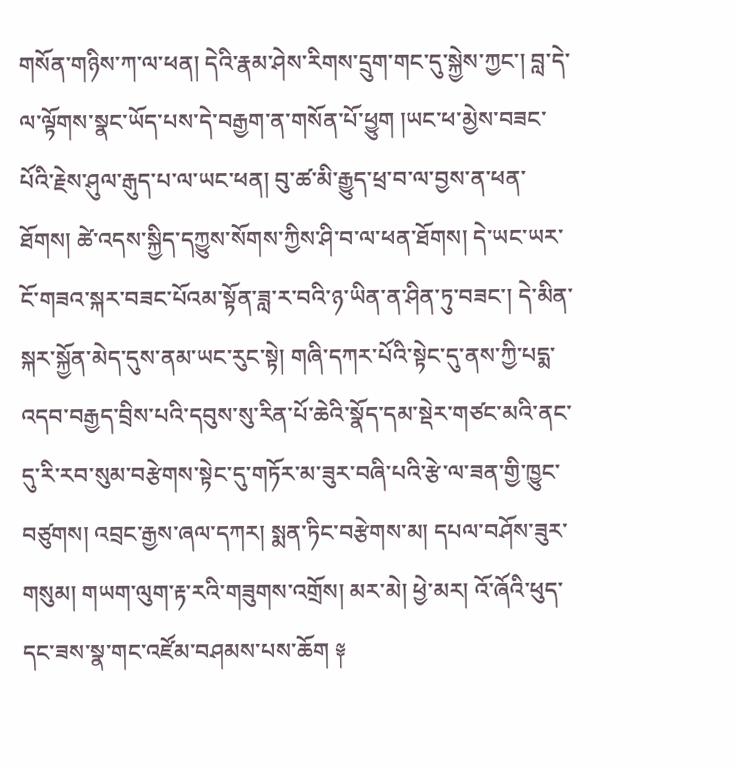གསོན་གཉིས་ཀ་ལ་ཕན། དེའི་རྣམ་ཤེས་རིགས་དྲུག་གང་དུ་སྐྱེས་ཀྱང་། བླ་དེ་ལ་ལྟོགས་སྣང་ཡོད་པས་དེ་བརྒྱག་ན་གསོན་པོ་ཕྱུག །ཡང་ཕ་མྱེས་བཟང་པོའི་རྗེས་ཤུལ་རྒུད་པ་ལ་ཡང་ཕན། བུ་ཚ་མི་རྒྱུད་ཕྲ་བ་ལ་བྱས་ན་ཕན་ཐོགས། ཚེ་འདས་སྐྱིད་དཀྱུས་སོགས་ཀྱིས་ཤི་བ་ལ་ཕན་ཐོགས། དེ་ཡང་ཡར་ངོ་གཟའ་སྐར་བཟང་པོའམ་སྟོན་ཟླ་ར་བའི་ཉ་ཡིན་ན་ཤིན་ཏུ་བཟང་། དེ་མིན་སྐར་སྐྱོན་མེད་དུས་ནམ་ཡང་རུང་སྟེ། གཞི་དཀར་པོའི་སྟེང་དུ་ནས་ཀྱི་པདྨ་འདབ་བརྒྱད་བྲིས་པའི་དབུས་སུ་རིན་པོ་ཆེའི་སྣོད་དམ་སྡེར་གཙང་མའི་ནང་དུ་རི་རབ་སུམ་བརྩེགས་སྟེང་དུ་གཏོར་མ་ཟུར་བཞི་པའི་རྩེ་ལ་ཟན་གྱི་ཁྱུང་བཙུགས། འབྲང་རྒྱས་ཞལ་དཀར། སྨན་ཏིང་བརྩེགས་མ། དཔལ་བཤོས་ཟུར་གསུམ། གཡག་ལུག་རྟ་རའི་གཟུགས་འགྲོས། མར་མེ། ཕྱེ་མར། འོ་ཞོའི་ཕུད་དང་ཟས་སྣ་གང་འཛོམ་བཤམས་པས་ཆོག ༈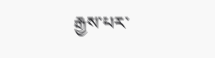རྒྱས་པར་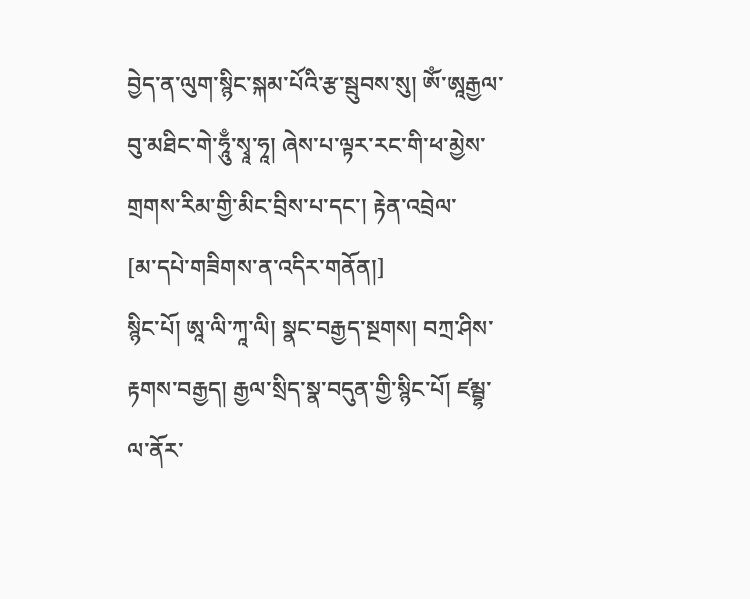བྱེད་ན་ལུག་སྙིང་སྐམ་པོའི་རྩ་སྦུབས་སུ། ཨོཾ་ཨཱརྒྱལ་བུ་མཐིང་གེ་ཧཱུྃ་སྭཱ་ཧཱ། ཞེས་པ་ལྟར་རང་གི་ཕ་མྱེས་གྲགས་རིམ་གྱི་མིང་བྲིས་པ་དང་། རྟེན་འབྲེལ་
[མ་དཔེ་གཟིགས་ན་འདིར་གནོན།]
སྙིང་པོ། ཨཱ་ལི་ཀཱ་ལི། སྣང་བརྒྱད་སྔགས། བཀྲ་ཤིས་རྟགས་བརྒྱད། རྒྱལ་སྲིད་སྣ་བདུན་གྱི་སྙིང་པོ། ཛམྦྷ་ལ་ནོར་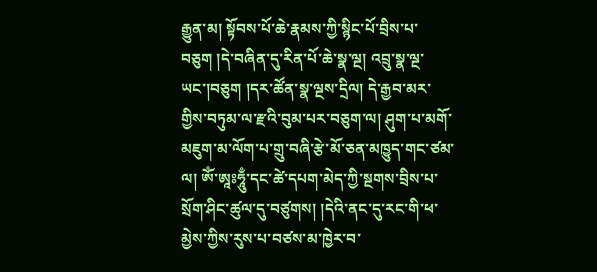རྒྱུན་མ། སྟོབས་པོ་ཆེ་རྣམས་ཀྱི་སྙིང་པོ་བྲིས་པ་བཅུག །དེ་བཞིན་དུ་རིན་པོ་ཆེ་སྣ་ལྔ། འབྲུ་སྣ་ལྔ་ཡང་།བཅུག །དར་ཚོན་སྣ་ལྔས་དྲིལ། དེ་རྒྱབ་མར་གྱིས་བཏུམ་ལ་རྫའི་བུམ་པར་བཅུག་ལ། ཤུག་པ་མགོ་མཇུག་མ་ལོག་པ་གྲུ་བཞི་རྩེ་མོ་ཅན་མཁྱུད་གང་ཙམ་ལ། ཨོཾ་ཨཱཿཧཱུྃ་དང་ཚེ་དཔག་མེད་ཀྱི་སྔགས་བྲིས་པ་སྲོག་ཤིང་ཚུལ་དུ་བཙུགས། །དེའི་ནང་དུ་རང་གི་ཕ་མྱེས་ཀྱིས་རུས་པ་བཙས་མ་ཁྱེར་བ་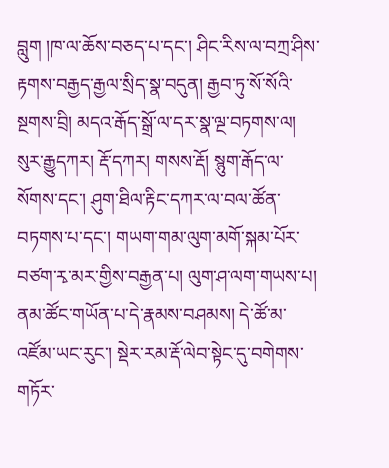བླུག །ཁ་ལ་ཆོས་བཅད་པ་དང་། ཤིང་རིས་ལ་བཀྲ་ཤིས་རྟགས་བརྒྱད་རྒྱལ་སྲིད་སྣ་བདུན། རྒྱབ་ཏུ་སོ་སོའི་སྔགས་བྲི། མདའ་རྒོད་སྒྲོ་ལ་དར་སྣ་ལྔ་བཏགས་ལ། སུར་རྒྱུདཀར། རྡོ་དཀར། གསས་རྡོ། སྙུག་རྒོད་ལ་སོགས་དང་། ཤུག་ཐིལ་རྟིང་དཀར་ལ་བལ་ཚོན་བཏགས་པ་དང་། གཡག་གམ་ལུག་མགོ་སྐམ་པོར་བཙག་རྭ་མར་གྱིས་བརྒྱན་པ། ལུག་ཤ་ལག་གཡས་པ། ནམ་ཚོང་གཡོན་པ་དེ་རྣམས་བཤམས། དེ་ཚོ་མ་འཛོམ་ཡང་རུང་། སྡེར་རམ་རྡོ་ལེབ་སྟེང་དུ་བགེགས་གཏོར་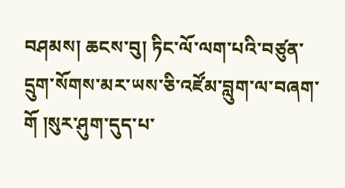བཤམས། ཆངས་བུ། ཏིང་ལོ་ལག་པའི་བཙུན་དྲུག་སོགས་མར་ཡས་ཅི་འཛོམ་བླུག་ལ་བཞག་གོ །སུར་ཤུག་དུད་པ་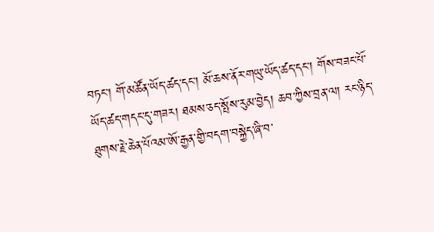བཏང་། གོ་མཚོན་ཡོད་ཚད་དང་། མོ་ཆས་ནོར་གཡུ་ཡོད་ཚད་དང་། གོས་བཟང་པོ་ཡོད་ཚད་གདང་དུ་གཟར། ཐམས་ཅད་སྤོས་རུམ་བྱེད། ཆབ་ཀྱིས་བྲན་ལ། རང་ཉིད་ཐུགས་རྗེ་ཆེན་པོའམ་ཨོ་རྒྱན་གྱི་བདག་བསྐྱེད་ཞི་བ་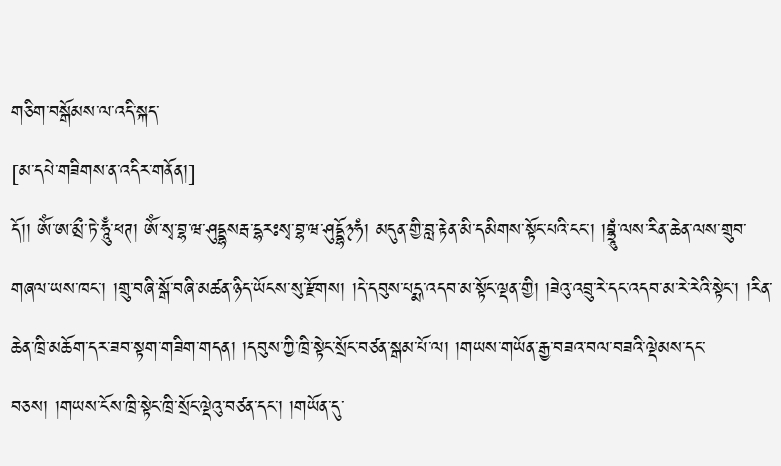གཅིག་བསྒོམས་ལ་འདི་སྐད་
[མ་དཔེ་གཟིགས་ན་འདིར་གནོན།]
དོ།། ཨོཾ་ཨ་མྲྀ་ཏེ་ཧཱུྃ་ཕཊ། ཨོཾ་སྭ་བྷ་ཝ་ཤུདྡྷསརྦ་དྷརཿསྭ་བྷ་ཝ་ཤུདྡྷོ྅ཧཾ། མདུན་གྱི་བླ་རྟེན་མི་དམིགས་སྟོང་པའི་ངང་། །བྷྲཱུཾ་ལས་རིན་ཆེན་ལས་གྲུབ་གཞལ་ཡས་ཁང་། །གྲུ་བཞི་སྒོ་བཞི་མཚན་ཉིད་ཡོངས་སུ་རྫོགས། །དེ་དབུས་པདྨ་འདབ་མ་སྟོང་ལྡན་གྱི། །ཟེའུ་འབྲུ་རེ་དང་འདབ་མ་རེ་རེའི་སྟེང་། །རིན་ཆེན་ཁྲི་མཆོག་དར་ཟབ་སྟག་གཟིག་གདན། །དབུས་ཀྱི་ཁྲི་སྟེང་སྲོང་བཙན་སྒམ་པོ་ལ། །གཡས་གཡོན་རྒྱ་བཟའ་བལ་བཟའི་ལྡེམས་དང་བཅས། །གཡས་ངོས་ཁྲི་སྟེང་ཁྲི་སྲོང་ལྡེའུ་བཙན་དང་། །གཡོན་དུ་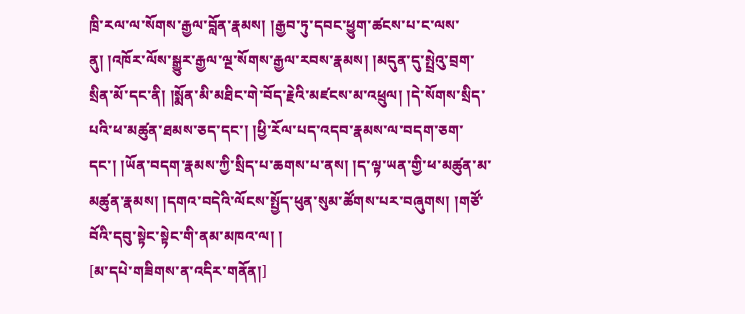ཁྲི་རལ་ལ་སོགས་རྒྱལ་བློན་རྣམས། །རྒྱབ་ཏུ་དབང་ཕྱུག་ཚངས་པ་ང་ལས་ནུ། །འཁོར་ལོས་སྒྱུར་རྒྱལ་ལྔ་སོགས་རྒྱལ་རབས་རྣམས། །མདུན་དུ་སྤྲེའུ་བྲག་སྲིན་མོ་དང་ནི། །སྨོན་མི་མཐིང་གེ་བོད་རྗེའི་མཛངས་མ་འཕྲུལ། །དེ་སོགས་སྲིད་པའི་ཕ་མཚུན་ཐམས་ཅད་དང་། །ཕྱི་རོལ་པད་འདབ་རྣམས་ལ་བདག་ཅག་དང་། །ཡོན་བདག་རྣམས་ཀྱི་སྲིད་པ་ཆགས་པ་ནས། །ད་ལྟ་ཡན་གྱི་ཕ་མཚུན་མ་མཚུན་རྣམས། །དགའ་བདེའི་ལོངས་སྤྱོད་ཕུན་སུམ་ཚོགས་པར་བཞུགས། །གཙོ་བོའི་དབུ་སྟེང་སྟེང་གི་ནམ་མཁའ་ལ། །
[མ་དཔེ་གཟིགས་ན་འདིར་གནོན།]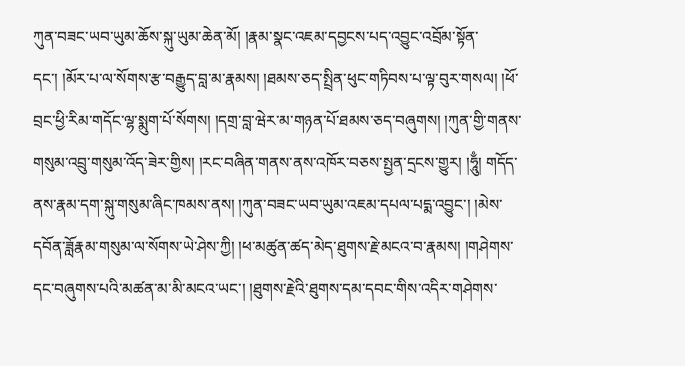ཀུན་བཟང་ཡབ་ཡུམ་ཆོས་སྐུ་ཡུམ་ཆེན་མོ། །རྣམ་སྣང་འཇམ་དབྱངས་པད་འབྱུང་འབྲོམ་སྟོན་དང་། །མོར་པ་ལ་སོགས་རྩ་བརྒྱུད་བླ་མ་རྣམས། །ཐམས་ཅད་སྤྲིན་ཕུང་གཏིབས་པ་ལྟ་བུར་གསལ། །ཕོ་བྲང་ཕྱི་རིམ་གདོང་ལྷ་སྨུག་པོ་སོགས། །དགྲ་བླ་ཝེར་མ་གཉན་པོ་ཐམས་ཅད་བཞུགས། །ཀུན་གྱི་གནས་གསུམ་འབྲུ་གསུམ་འོད་ཟེར་གྱིས། །རང་བཞིན་གནས་ནས་འཁོར་བཅས་སྤྱན་དྲངས་གྱུར། །ཧཱུྃ། གདོད་ནས་རྣམ་དག་སྐུ་གསུམ་ཞིང་ཁམས་ནས། །ཀུན་བཟང་ཡབ་ཡུམ་འཇམ་དཔལ་པདྨ་འབྱུང་། །མེས་དབོན་ཟློརྣམ་གསུམ་ལ་སོགས་ཡེ་ཤེས་ཀྱི། །ཕ་མཚུན་ཚད་མེད་ཐུགས་རྗེ་མངའ་བ་རྣམས། །གཤེགས་དང་བཞུགས་པའི་མཚན་མ་མི་མངའ་ཡང་། །ཐུགས་རྗེའི་ཐུགས་དམ་དབང་གིས་འདིར་གཤེགས་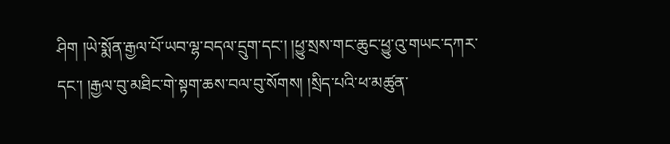ཤིག །ཡེ་སྨོན་རྒྱལ་པོ་ཡབ་ལྷ་བདལ་དྲུག་དང་། །ཕྱུ་སྲས་གང་ཆུང་ཕྱུ་འུ་གཡང་དཀར་དང་། །རྒྱལ་བུ་མཐིང་གེ་སྟག་ཆས་བལ་བུ་སོགས། །སྲིད་པའི་ཕ་མཚུན་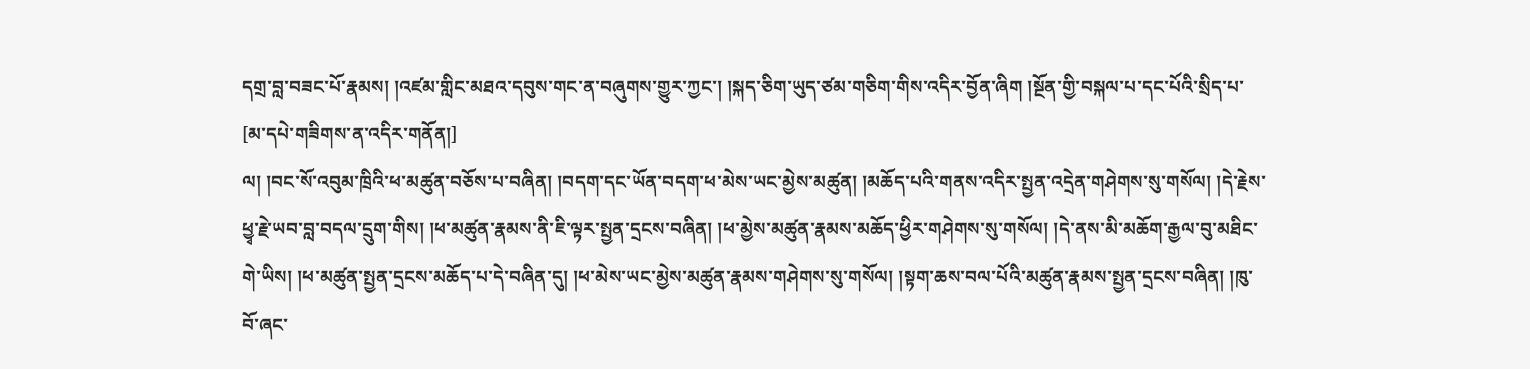དགྲ་བླ་བཟང་པོ་རྣམས། །འཛམ་གླིང་མཐའ་དབུས་གང་ན་བཞུགས་གྱུར་ཀྱང་། །སྐད་ཅིག་ཡུད་ཙམ་གཅིག་གིས་འདིར་བྱོན་ཞིག །སྔོན་གྱི་བསྐལ་པ་དང་པོའི་སྲིད་པ་
[མ་དཔེ་གཟིགས་ན་འདིར་གནོན།]
ལ། །བང་སོ་འབུམ་ཁྲིའི་ཕ་མཚུན་བཅོས་པ་བཞིན། །བདག་དང་ཡོན་བདག་ཕ་མེས་ཡང་མྱེས་མཚུན། །མཆོད་པའི་གནས་འདིར་སྤྱན་འདྲེན་གཤེགས་སུ་གསོལ། །དེ་རྗེས་ཕྱྭ་རྗེ་ཡབ་བླ་བདལ་དྲུག་གིས། །ཕ་མཚུན་རྣམས་ནི་ཇི་ལྟར་སྤྱན་དྲངས་བཞིན། །ཕ་མྱེས་མཚུན་རྣམས་མཆོད་ཕྱིར་གཤེགས་སུ་གསོལ། །དེ་ནས་མི་མཆོག་རྒྱལ་བུ་མཐིང་གེ་ཡིས། །ཕ་མཚུན་སྤྱན་དྲངས་མཆོད་པ་དེ་བཞིན་དུ། །ཕ་མེས་ཡང་མྱེས་མཚུན་རྣམས་གཤེགས་སུ་གསོལ། །སྟག་ཆས་བལ་པོའི་མཚུན་རྣམས་སྤྱན་དྲངས་བཞིན། །ཁུ་བོ་ཞང་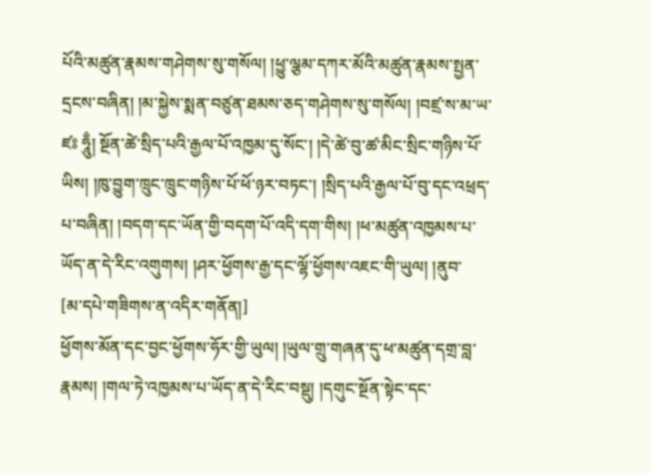པོའི་མཚུན་རྣམས་གཤེགས་སུ་གསོལ། །ཕྱུ་ལྕམ་དཀར་མོའི་མཚུན་རྣམས་སྤྱན་དྲངས་བཞིན། །མ་སྐྱེས་སྨན་བཙུན་ཐམས་ཅད་གཤེགས་སུ་གསོལ། །བཛྲ་ས་མ་ཡ་ཛཿ ཧཱུྃ། སྔོན་ཚེ་སྲིད་པའི་རྒྱལ་པོ་འཁྱམ་དུ་སོང་། །དེ་ཚེ་བུ་ཚ་མིང་སྲིང་གཉིས་པོ་ཡིས། །ཁུ་བྱུག་ཁྲུང་ཁྲུང་གཉིས་པོ་ཕོ་ཉར་བཏང་། །སྲིད་པའི་རྒྱལ་པོ་བུ་དང་འཕྲད་པ་བཞིན། །བདག་དང་ཡོན་གྱི་བདག་པོ་འདི་དག་གིས། །ཕ་མཚུན་འཁྱམས་པ་ཡོད་ན་དེ་རིང་འགུགས། །ཤར་ཕྱོགས་རྒྱ་དང་ལྷོ་ཕྱོགས་འཇང་གི་ཡུལ། །ནུབ་
[མ་དཔེ་གཟིགས་ན་འདིར་གནོན།]
ཕྱོགས་མོན་དང་བྱང་ཕྱོགས་ཧོར་གྱི་ཡུལ། །ཡུལ་གྲུ་གཞན་དུ་ཕ་མཚུན་དགྲ་བླ་རྣམས། །གལ་ཏེ་འཁྱམས་པ་ཡོད་ན་དེ་རིང་བསྡུ། །དགུང་སྔོན་སྟེང་དང་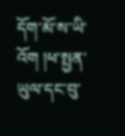དོག་མོ་ས་ཡི་འོག །ཕ་སྤྱན་ཡུལ་དང་བུ་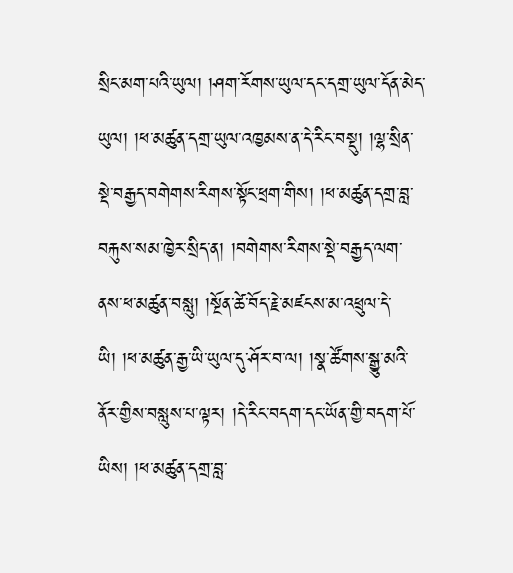སྲིང་མག་པའི་ཡུལ། །ཤག་རོགས་ཡུལ་དང་དགྲ་ཡུལ་དོན་མེད་ཡུལ། །ཕ་མཚུན་དགྲ་ཡུལ་འཁྱམས་ན་དེ་རིང་བསྡུ། །ལྷ་སྲིན་སྡེ་བརྒྱད་བགེགས་རིགས་སྟོང་ཕྲག་གིས། །ཕ་མཚུན་དགྲ་བླ་བརྐུས་སམ་ཁྱེར་སྲིད་ན། །བགེགས་རིགས་སྡེ་བརྒྱད་ལག་ནས་ཕ་མཚུན་བསླུ། །སྔོན་ཚེ་བོད་རྗེ་མཛངས་མ་འཕྲུལ་དེ་ཡི། །ཕ་མཚུན་རྒྱ་ཡི་ཡུལ་དུ་ཤོར་བ་ལ། །སྣ་ཚོགས་སྒྱུ་མའི་ནོར་གྱིས་བསླུས་པ་ལྟར། །དེ་རིང་བདག་དང་ཡོན་གྱི་བདག་པོ་ཡིས། །ཕ་མཚུན་དགྲ་བླ་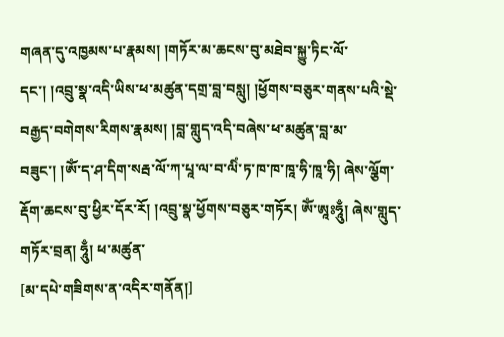གཞན་དུ་འཁྱམས་པ་རྣམས། །གཏོར་མ་ཆངས་བུ་མཐེབ་སྐྱུ་ཏིང་ལོ་དང་། །འབྲུ་སྣ་འདི་ཡིས་ཕ་མཚུན་དགྲ་བླ་བསླུ། །ཕྱོགས་བཅུར་གནས་པའི་སྡེ་བརྒྱད་བགེགས་རིགས་རྣམས། །བླ་གླུད་འདི་བཞེས་ཕ་མཚུན་བླ་མ་བཟུང་། །ཨོཾ་ད་ཤ་དིག་སརྦ་ལོ་ཀ་པཱ་ལ་བ་ལིཾ་ཏ་ཁ་ཁ་ཁཱ་ཧི་ཁཱ་ཧི། ཞེས་ལྕོག་རྡོག་ཆངས་བུ་ཕྱིར་དོར་རོ། །འབྲུ་སྣ་ཕྱོགས་བཅུར་གཏོར། ཨོཾ་ཨཱཿཧཱུྃ། ཞེས་གླུད་གཏོར་བྲན། ཧཱུྃ། ཕ་མཚུན་
[མ་དཔེ་གཟིགས་ན་འདིར་གནོན།]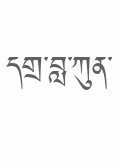དགྲ་བླ་ཀུན་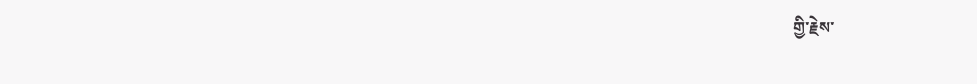གྱི་རྗེས་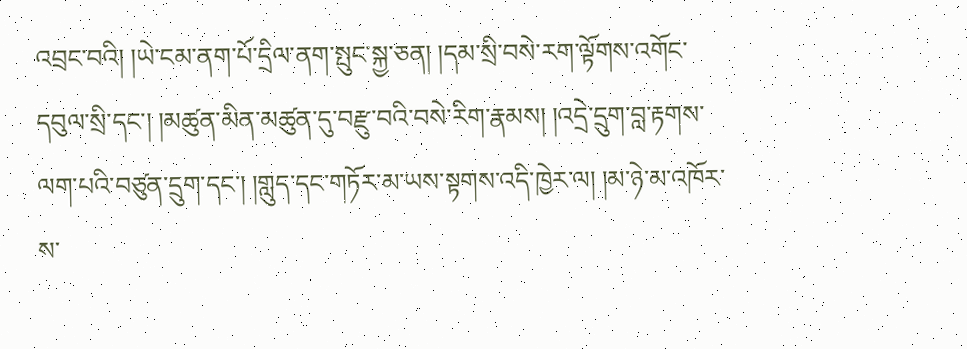འབྲང་བའི། །ཡེ་ངམ་ནག་པོ་དྲིལ་ནག་སྤུང་སྐྱ་ཅན། །དམ་སྲི་བསེ་རག་ལྟོགས་འགོང་དབུལ་སྲི་དང་། །མཚུན་མིན་མཚུན་དུ་བརྫུ་བའི་བསེ་རིག་རྣམས། །འདྲེ་དྲུག་བླ་རྟགས་ལག་པའི་བཙུན་དྲུག་དང་། །གླུད་དང་གཏོར་མ་ཡས་སྟགས་འདི་ཁྱེར་ལ། །མ་ཉེ་མ་འཁོར་ས་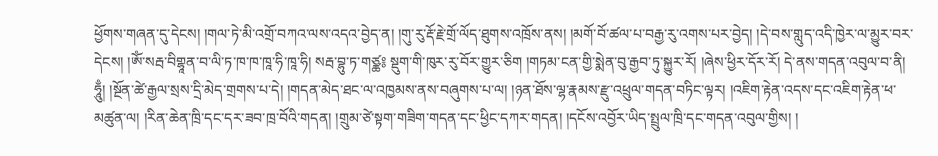ཕྱོགས་གཞན་དུ་དེངས། །གལ་ཏེ་མི་འགྲོ་བཀའ་ལས་འདའ་བྱེད་ན། །གུ་རུ་རྡོ་རྗེ་གྲོ་ལོད་ཐུགས་འཁྲོས་ནས། །མགོ་བོ་ཚལ་པ་བརྒྱ་རུ་འགས་པར་བྱེད། །དེ་བས་གླུད་འདི་ཁྱེར་ལ་མྱུར་བར་དེངས། །ཨོཾ་སརྦ་བིགྷཱན་བ་ལི་ཏ་ཁ་ཁ་ཁཱ་ཧི་ཁཱ་ཧི། སརྦ་བྷུ་ཏ་གཙྪ༔ སྡུག་གི་ཁུར་རུ་བོར་གྱུར་ཅིག །གཏམ་ངན་གྱི་སྨེན་བུ་རྒྱབ་ཏུ་སྐྱུར་རོ། །ཞེས་ཕྱིར་དོར་རོ། དེ་ནས་གདན་འབུལ་བ་ནི། ཧཱུྃ། །སྔོན་ཚེ་རྒྱལ་སྲས་དྲི་མེད་གྲགས་པ་དེ། །གདན་མེད་ཐང་ལ་འཁྱམས་ནས་བཞུགས་པ་ལ། །ཉན་ཐོས་ལྷ་རྣམས་རྫུ་འཕྲུལ་གདན་བཏིང་ལྟར། །འཇིག་རྟེན་འདས་དང་འཇིག་རྟེན་ཕ་མཚུན་ལ། །རིན་ཆེན་ཁྲི་དང་དར་ཟབ་ཁྲ་བོའི་གདན། །གྲུམ་ཙེ་སྟག་གཟིག་གདན་དང་ཕྱིང་དཀར་གདན། །དངོས་འབྱོར་ཡིད་སྤྲུལ་ཁྲི་དང་གདན་འབུལ་གྱིས། །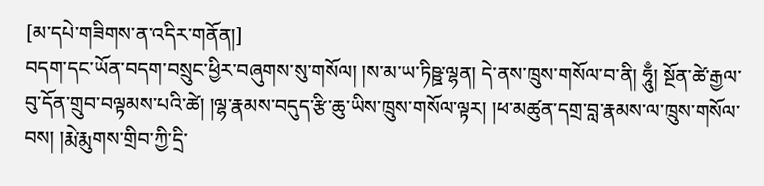[མ་དཔེ་གཟིགས་ན་འདིར་གནོན།]
བདག་དང་ཡོན་བདག་བསྲུང་ཕྱིར་བཞུགས་སུ་གསོལ། །ས་མ་ཡ་ཏིཥྛ་ལྷན། དེ་ནས་ཁྲུས་གསོལ་བ་ནི། ཧཱུྃ། སྔོན་ཚེ་རྒྱལ་བུ་དོན་གྲུབ་བལྟམས་པའི་ཚེ། །ལྷ་རྣམས་བདུད་རྩི་ཆུ་ཡིས་ཁྲུས་གསོལ་ལྟར། །ཕ་མཚུན་དགྲ་བླ་རྣམས་ལ་ཁྲུས་གསོལ་བས། །རྨེ་རྨུགས་གྲིབ་ཀྱི་དྲི་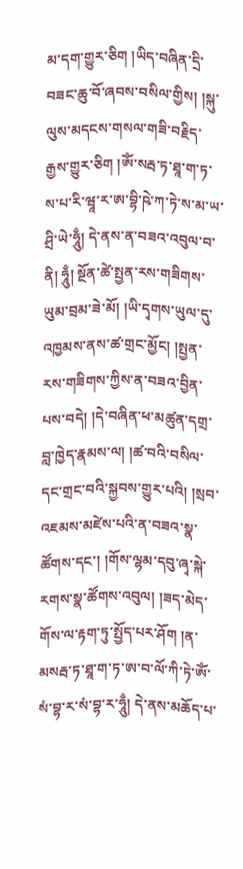མ་དག་གྱུར་ཅིག །ཡིད་བཞིན་དྲི་བཟང་ཆུ་བོ་ཞབས་བསིལ་གྱིས། །སྐུ་ལུས་མདངས་གསལ་གཟི་བརྗིད་རྒྱས་གྱུར་ཅིག །ཨོཾ་སརྦ་ཏ་ཐཱ་ག་ཏ་ས་པ་རི་ཝཱ་ར་ཨ་བྷི་ཥེ་ཀ་ཏེ་ས་མ་ཡ་ཤྲི་ཡེ་ཧཱུྃ། དེ་ནས་ན་བཟའ་འབུལ་བ་ནི། ཧཱུྃ། སྔོན་ཚེ་སྤྱན་རས་གཟིགས་ཡུམ་བྲམ་ཟེ་མོ། །ཡི་དྭགས་ཡུལ་དུ་འཁྱམས་ནས་ཚ་གྲང་མྱོང། །སྤྱན་རས་གཟིགས་ཀྱིས་ན་བཟའ་བྱིན་པས་བདེ། །དེ་བཞིན་ཕ་མཚུན་དགྲ་བླ་ཁྱེད་རྣམས་ལ། །ཚ་བའི་བསིལ་དང་གྲང་བའི་སྐྱབས་གྱུར་པའི། །སྲབ་འཇམས་མཛེས་པའི་ན་བཟའ་སྣ་ཚོགས་དང་། །གོས་ལྷམ་དབུ་ཞྭ་སྐེ་རགས་སྣ་ཚོགས་འབུལ། །ཟད་མེད་གོས་ལ་རྟག་ཏུ་སྤྱོད་པར་ཤོག །ན་མསརྦ་ཏ་ཐཱ་ག་ཏ་ཨ་བ་ལོ་ཀི་ཏེ་ཨོཾ་སཾ་བྷ་ར་སཾ་བྷ་ར་ཧཱུྃ། དེ་ནས་མཆོད་པ་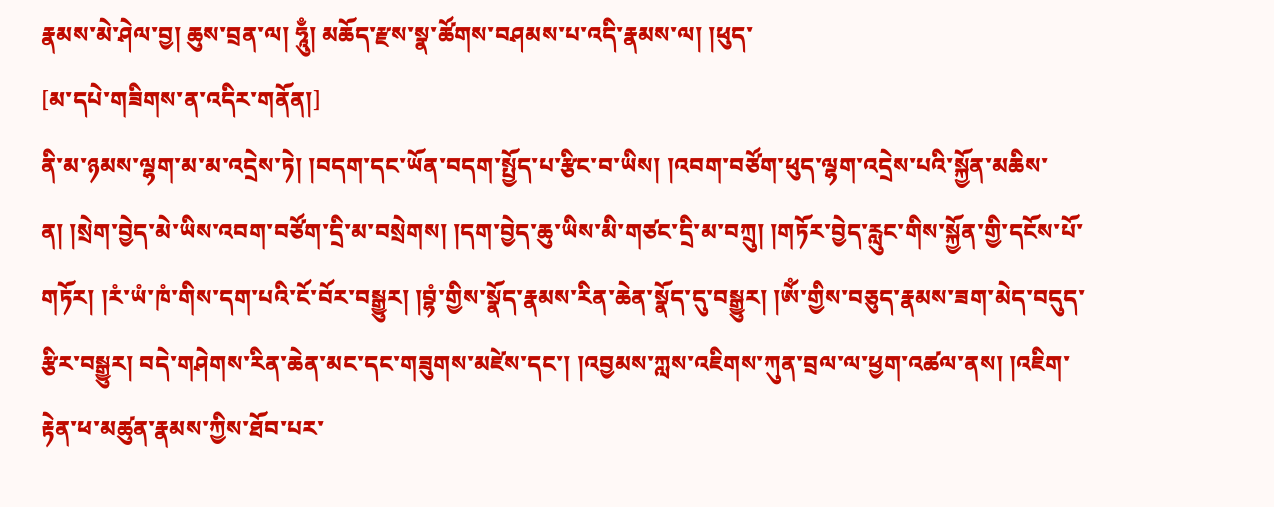རྣམས་མེ་ཤེལ་བྱ། ཆུས་བྲན་ལ། ཧཱུྃ། མཆོད་རྫས་སྣ་ཚོགས་བཤམས་པ་འདི་རྣམས་ལ། །ཕུད་
[མ་དཔེ་གཟིགས་ན་འདིར་གནོན།]
ནི་མ་ཉམས་ལྷག་མ་མ་འདྲེས་ཏེ། །བདག་དང་ཡོན་བདག་སྤྱོད་པ་རྩིང་བ་ཡིས། །འབག་བཙོག་ཕུད་ལྷག་འདྲེས་པའི་སྐྱོན་མཆིས་ན། །སྲེག་བྱེད་མེ་ཡིས་འབག་བཙོག་དྲི་མ་བསྲེགས། །དག་བྱེད་ཆུ་ཡིས་མི་གཙང་དྲི་མ་བཀྲུ། །གཏོར་བྱེད་རླུང་གིས་སྐྱོན་གྱི་དངོས་པོ་གཏོར། །རཾ་ཡཾ་ཁཾ་གིས་དག་པའི་ངོ་བོར་བསྒྱུར། །བྷཾ་གྱིས་སྣོད་རྣམས་རིན་ཆེན་སྣོད་དུ་བསྒྱུར། །ཨོཾ་གྱིས་བཅུད་རྣམས་ཟག་མེད་བདུད་རྩིར་བསྒྱུར། བདེ་གཤེགས་རིན་ཆེན་མང་དང་གཟུགས་མཛེས་དང་། །འབྱམས་ཀླས་འཇིགས་ཀུན་བྲལ་ལ་ཕྱག་འཚལ་ནས། །འཇིག་རྟེན་ཕ་མཚུན་རྣམས་ཀྱིས་ཐོབ་པར་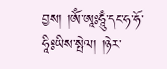བྱས། །ཨོཾ་ཨཱཿཧཱུྃ་དང་ཧ་ཧོ་ཧཱི༔ཡིས་སྤེལ། །ཉེར་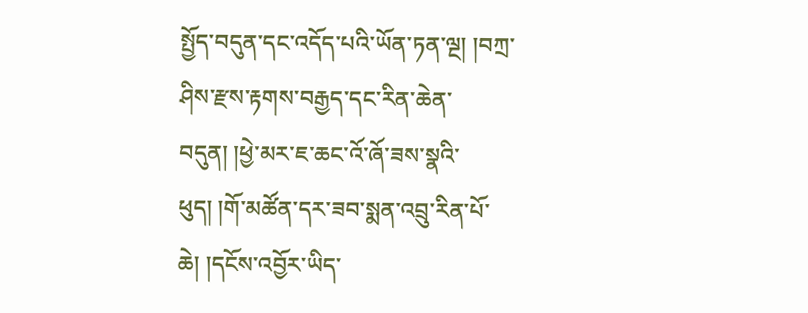སྤྱོད་བདུན་དང་འདོད་པའི་ཡོན་ཏན་ལྔ། །བཀྲ་ཤིས་རྫས་རྟགས་བརྒྱད་དང་རིན་ཆེན་བདུན། །ཕྱེ་མར་ཇ་ཆང་འོ་ཞོ་ཟས་སྣའི་ཕུད། །གོ་མཚོན་དར་ཟབ་སྨན་འབྲུ་རིན་པོ་ཆེ། །དངོས་འབྱོར་ཡིད་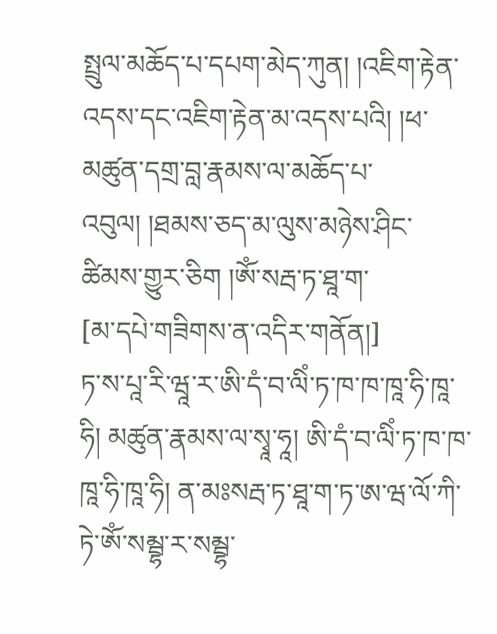སྤྲུལ་མཆོད་པ་དཔག་མེད་ཀུན། །འཇིག་རྟེན་འདས་དང་འཇིག་རྟེན་མ་འདས་པའི། །ཕ་མཚུན་དགྲ་བླ་རྣམས་ལ་མཆོད་པ་འབུལ། །ཐམས་ཅད་མ་ལུས་མཉེས་ཤིང་ཚིམས་གྱུར་ཅིག །ཨོཾ་སརྦ་ཏ་ཐཱ་ག་
[མ་དཔེ་གཟིགས་ན་འདིར་གནོན།]
ཏ་ས་པཱ་རི་ཝཱ་ར་ཨི་དཾ་བ་ལིཾ་ཏ་ཁ་ཁ་ཁཱ་ཧི་ཁཱ་ཧི། མཚུན་རྣམས་ལ་སྭཱ་ཧཱ། ཨི་དཾ་བ་ལིཾ་ཏ་ཁ་ཁ་ཁཱ་ཧི་ཁཱ་ཧི། ན་མཿསརྦ་ཏ་ཐཱ་ག་ཏ་ཨ་ཝ་ལོ་ཀི་ཏེ་ཨོཾ་སམྦྷ་ར་སམྦྷ་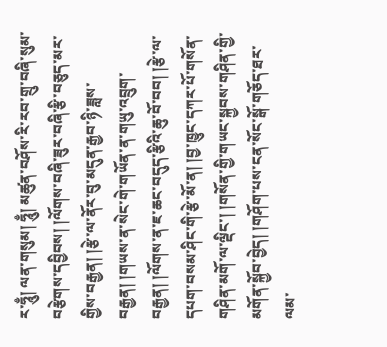ར་ཧཱུྃ། ལན་གསུམ། ཧཱུྃ། མཚུན་བཤོས་རི་རབ་གྲུ་བཞི་སུམ་བརྩེགས་དབྱིབས། །ལོགས་བཞི་ཟུར་བཞི་རྩི་བཅུད་མར་གྱིས་བརྒྱན། །རྩེ་ལ་ནོར་བུ་མདུན་རྒྱབ་ཉི་ཟླས་བརྒྱན། །གཡས་ན་སེང་གེ་གཡོན་ན་གཡུ་འབྲུག་བརྒྱན། །ལོགས་ན་ཇ་ཆང་བདུད་རྩིའི་ཆུ་བོ་བབ། །རྩེ་ལ་དཔག་བསམ་ཤིང་གི་རྩེ་མོ་ན། །བྱ་ཁྱུང་དཀར་པོ་གསོན་གཤིན་མགོ་ལ་ལྡིང་། །གསོན་གྱི་གཡང་སྐྱབས་གཤིན་གྱི་མགོན་སྐྱོབ་བྱེད། །གཤོག་པས་ངན་སོང་སྒོ་གཅོད་ཐར་ལམ་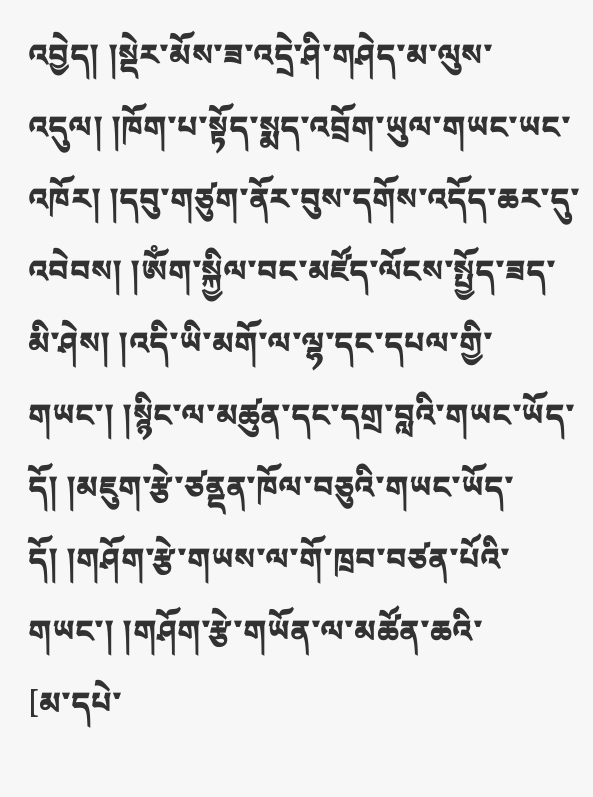འབྱེད། །སྡེར་མོས་ཟ་འདྲེ་ཤི་གཤེད་མ་ལུས་འདུལ། །ཁོག་པ་སྟོད་སྨད་འབྲོག་ཡུལ་གཡང་ཡང་འཁོར། །དབུ་གཙུག་ནོར་བུས་དགོས་འདོད་ཆར་དུ་འབེབས། །ཨོཾག་སྐྱིལ་བང་མཛོད་ལོངས་སྤྱོད་ཟད་མི་ཤེས། །འདི་ཡི་མགོ་ལ་ལྷ་དང་དཔལ་གྱི་གཡང་། །སྙིང་ལ་མཚུན་དང་དགྲ་བླའི་གཡང་ཡོད་དོ། །མཇུག་རྩེ་ཙནྡན་ཁོལ་བཅུའི་གཡང་ཡོད་དོ། །གཤོག་རྩེ་གཡས་ལ་གོ་ཁྲབ་བཙན་པོའི་གཡང་། །གཤོག་རྩེ་གཡོན་ལ་མཚོན་ཆའི་
[མ་དཔེ་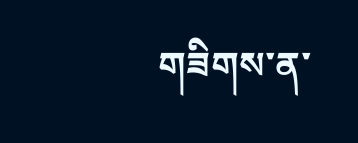གཟིགས་ན་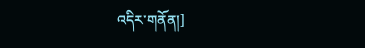འདིར་གནོན།]